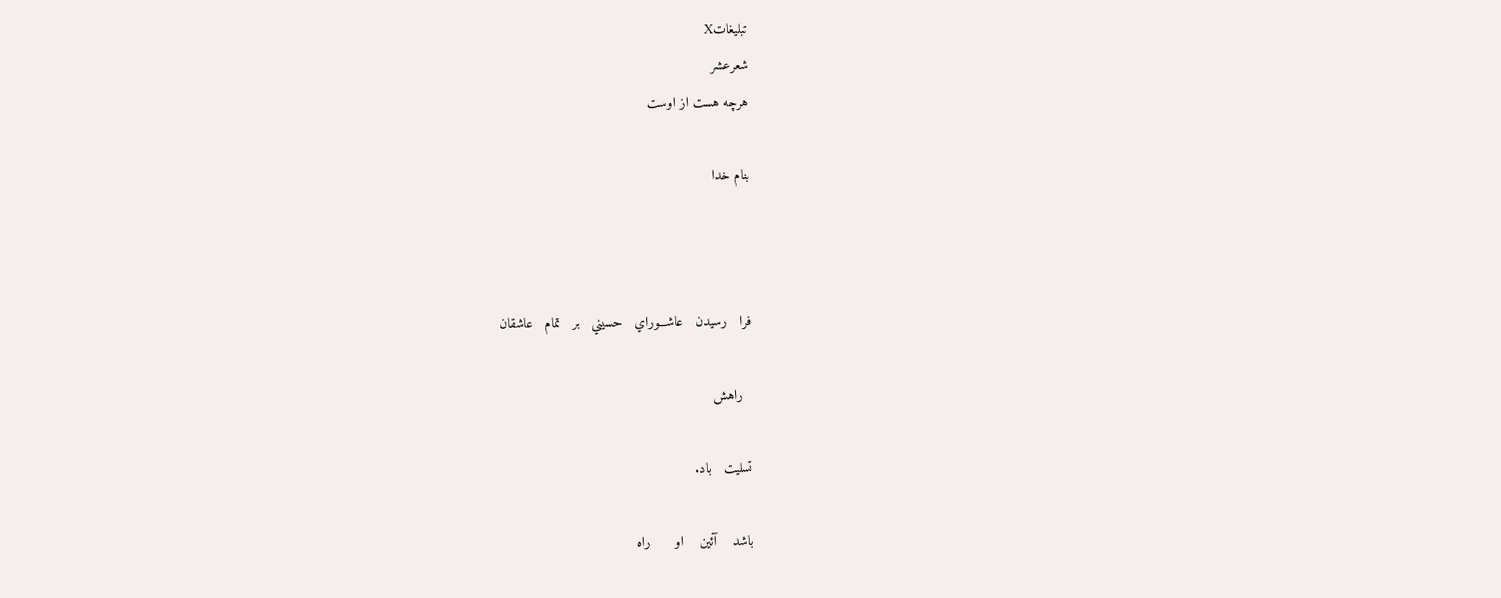تبليغاتX
شعرعشر
هرچه هست از اوست

بنام خدا



فرا   رسيدن   عاشـــوراي   حسيني   بر   تمام   عاشقان

  راهش

تسليت   باد.

باشد    آئين    او      راه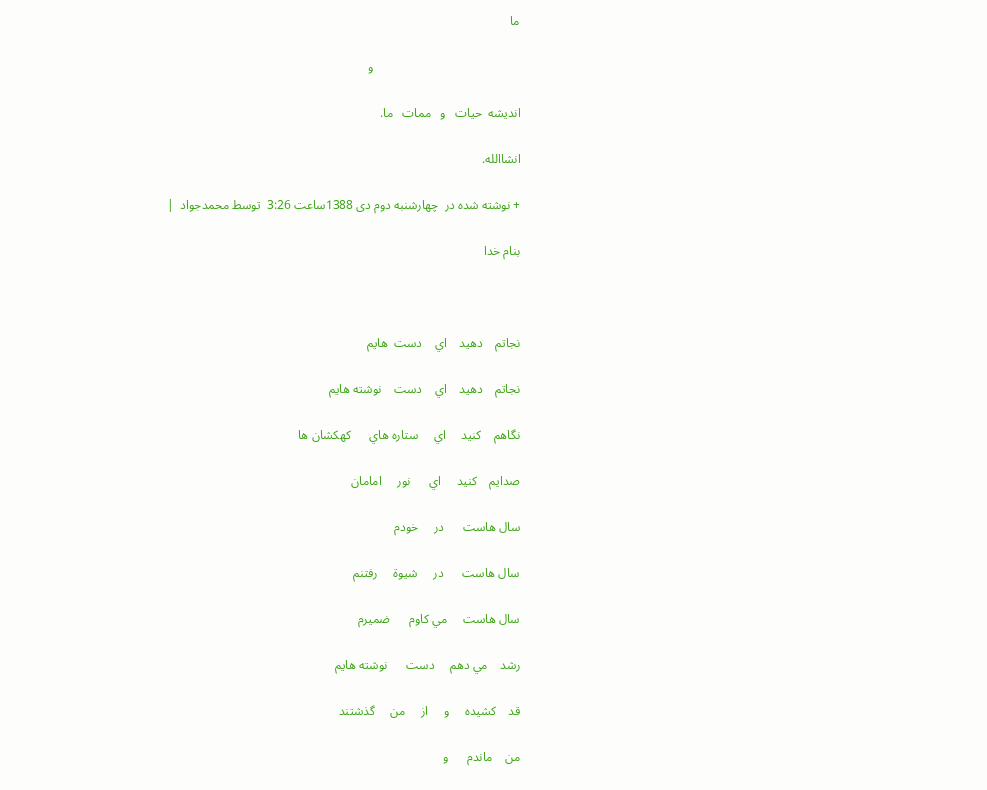ما

                                               و

انديشه  حيات   و   ممات   ما.

انشاالله.

+ نوشته شده در  چهارشنبه دوم دی 1388ساعت 3:26  توسط محمدجواد  |

بنام خدا



نجاتم    دهيد    اي    دست  هايم

نجاتم    دهيد    اي    دست    نوشته هايم

نگاهم    كنيد     اي     ستاره هاي      كهكشان ها

صدايم    كنيد     اي      نور     امامان

سال هاست      در     خودم

سال هاست      در     شيوة     رفتنم

سال هاست     مي كاوم      ضميرم

رشد    مي دهم     دست      نوشته هايم

قد    كشيده     و     از     من     گذشتند

من    ماندم      و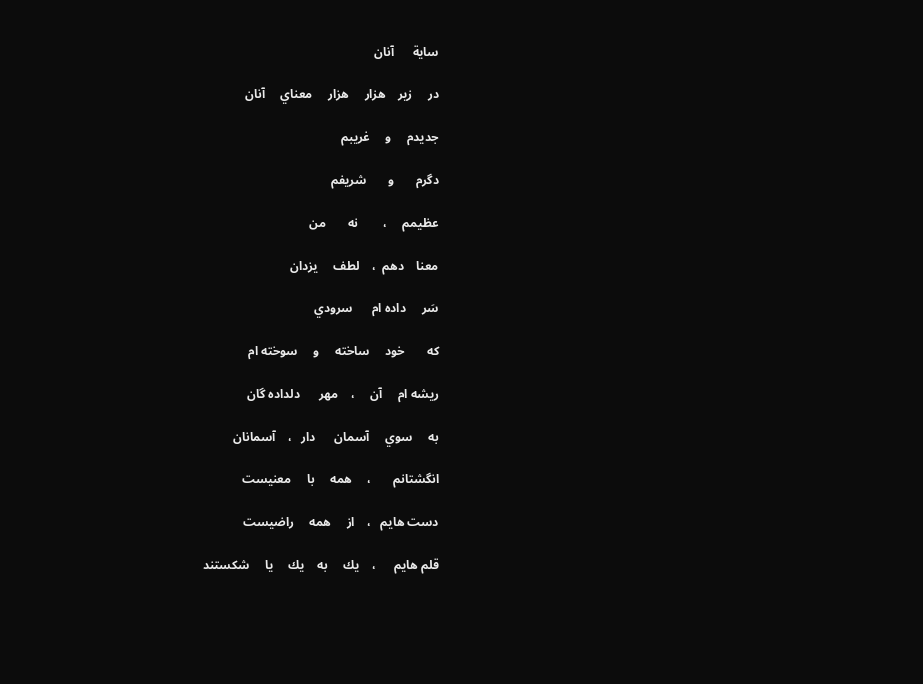ساية      آنان

در     زير    هزار     هزار     معناي     آنان

جديدم     و     غريبم

دگرم       و       شريفم

عظيمم     ،        نه       من

معنا    دهم  ،    لطف     يزدان

سَر     داده ام      سرودي

كه       خود     ساخته     و     سوخته ام

ريشه ام     آن     ،    مهر      دلداده گان

به     سوي     آسمان      دار   ،    آسمانان

انگشتانم       ،     همه     با     معنيست

دست هايم   ،    از     همه     راضيست

قلم هايم      ،    يك     به    يك     يا     شكستند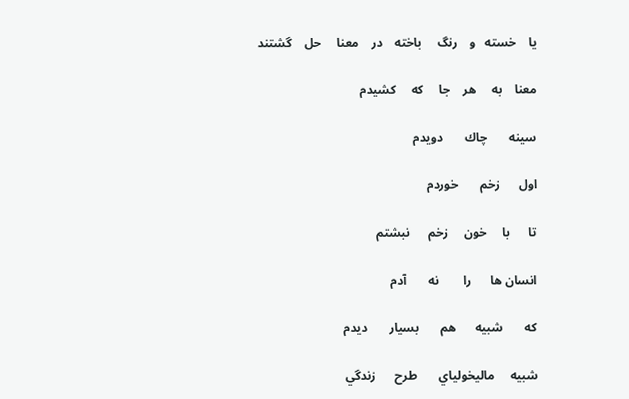يا    خسته   و    رنگ     باخته    در    معنا     حل    گشتند

معنا    به     هر    جا     كه     كشيدم

سينه       چاك       دويدم

اول      زخم       خوردم

تا      با     خون     زخم      نبشتم

انسان ها      را        نه       آدم

كه       شبيه      هم       بسيار       ديدم

شبيه     ماليخولياي       طرح      زندگي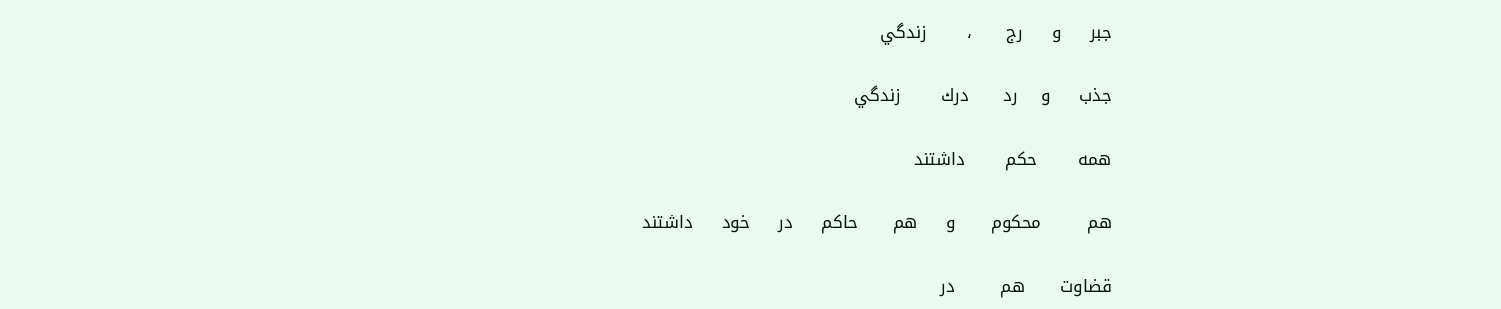جبر     و     رج      ،       زندگي

جذب     و    رد      درك       زندگي

همه       حكم       داشتند

هم        محكوم      و     هم      حاكم     در     خود     داشتند

قضاوت      هم        در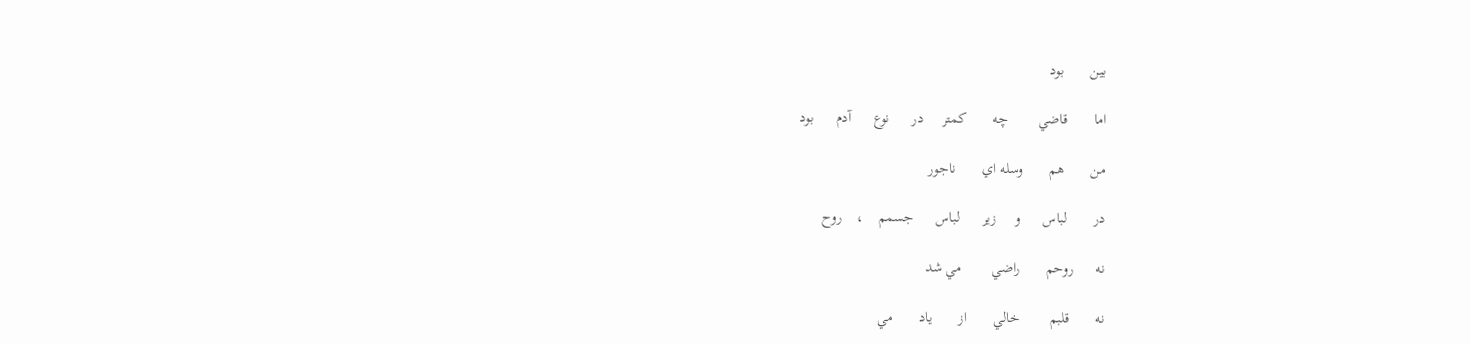بين       بود

اما       قاضي        چه       كمتر     در      نوع      آدم      بود

من       هم       وسله اي       ناجور

در       لباس      و     زير      لباس      جسمم    ،    روح

نه      روحم       راضي        مي شد

نه       قلبم        خالي       از       ياد       مي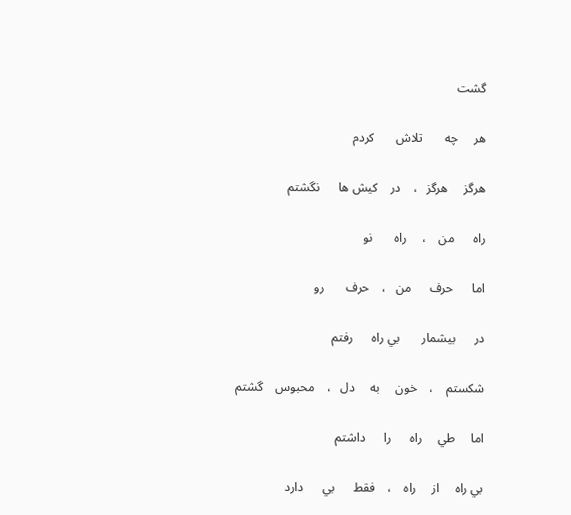گشت

هر     چه       تلاش       كردم

هرگز     هرگز   ،    در    كيش ها      نگشتم

راه      من    ،     راه       نو

اما      حرف      من   ،    حرف       رو

در      بيشمار       بي راه      رفتم

شكستم    ،    خون     به     دل   ،    محبوس    گشتم

اما     طي     راه      را      داشتم

بي راه     از     راه    ،    فقط      بي      دارد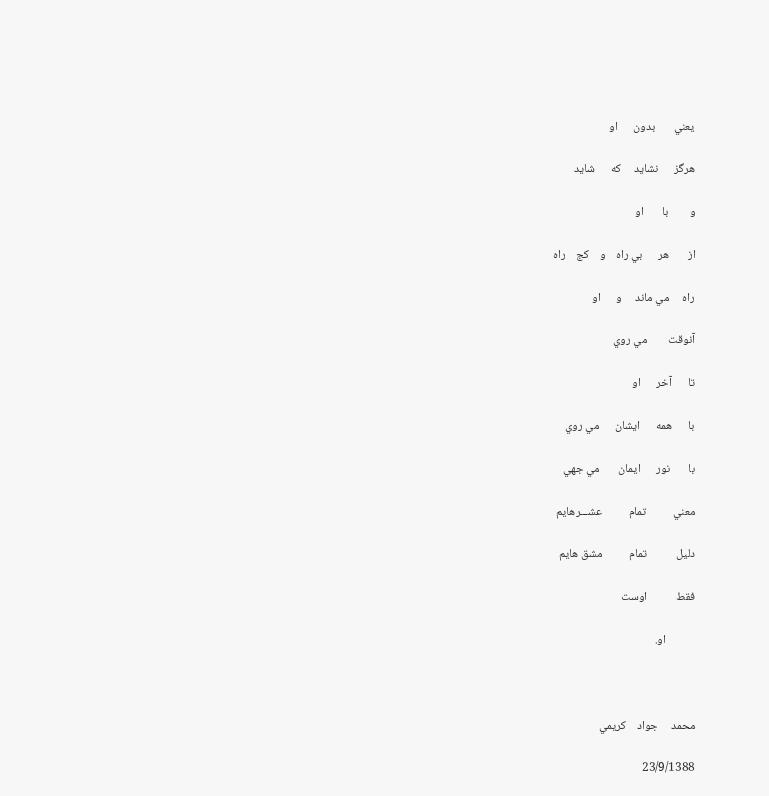يعني       بدون      او

هرگز      نشايد     كه      شايد

و        با       او

از       هر      بي راه    و    كج    راه

راه     مي ماند     و      او

آنوقت        مي روي

تا      آخر      او

با      همه      ايشان      مي روي

با       نور      ايمان       مي جهي

معني          تمام          عشـــرهايم

دليل           تمام          مشق هايم

فقط           اوست

           او.



محمد     جواد    كريمي

23/9/1388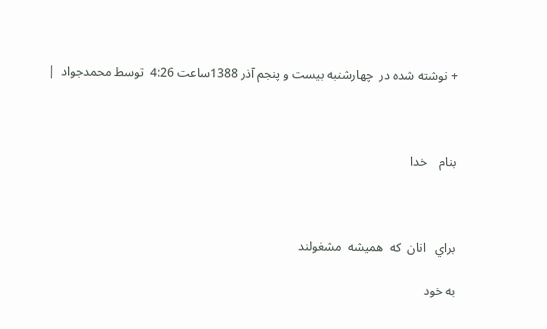+ نوشته شده در  چهارشنبه بیست و پنجم آذر 1388ساعت 4:26  توسط محمدجواد  |



بنام    خدا



براي   انان  كه  هميشه  مشغولند

به خود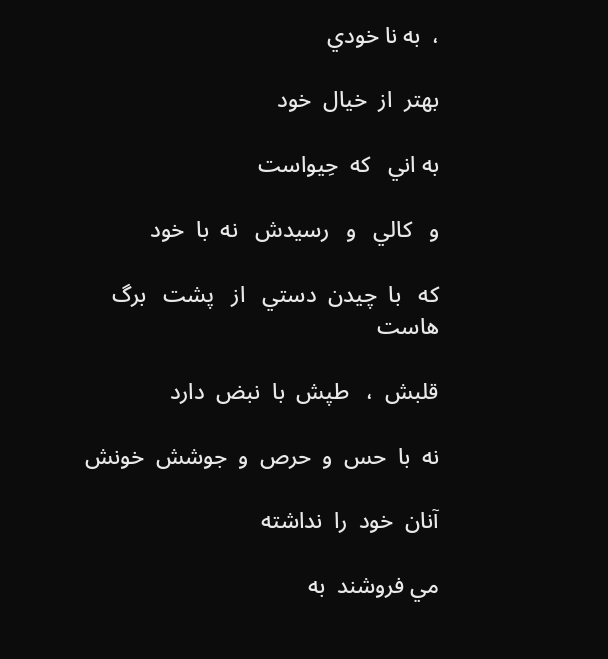،  به نا خودي

بهتر  از  خيال  خود

به اني   كه  حِيواست

و   كالي   و   رسيدش   نه  با  خود

كه   با  چيدن  دستي   از   پشت   برگ هاست

قلبش  ،   طپش  با  نبض  دارد

نه  با  حس  و  حرص  و  جوشش  خونش

آنان  خود  را  نداشته

مي فروشند  به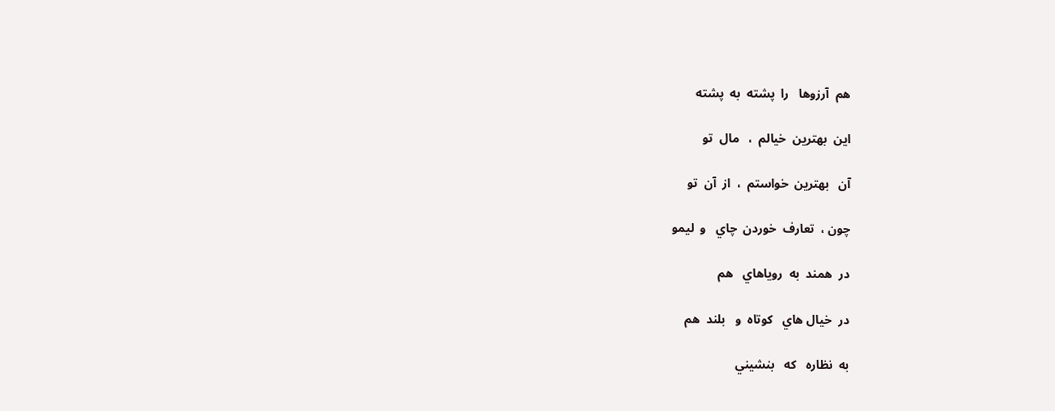هم  آرزوها   را  پشته  به  پشته

اين  بهترين  خيالم  ،   مال  تو

آن   بهترين  خواستم  ،  از  آن  تو

چون ،  تعارف  خوردن  چاي   و  ليمو

در  همند  به  روياهاي   هم

در  خيال هاي   كوتاه  و   بلند  هم

به  نظاره   كه   بنشيني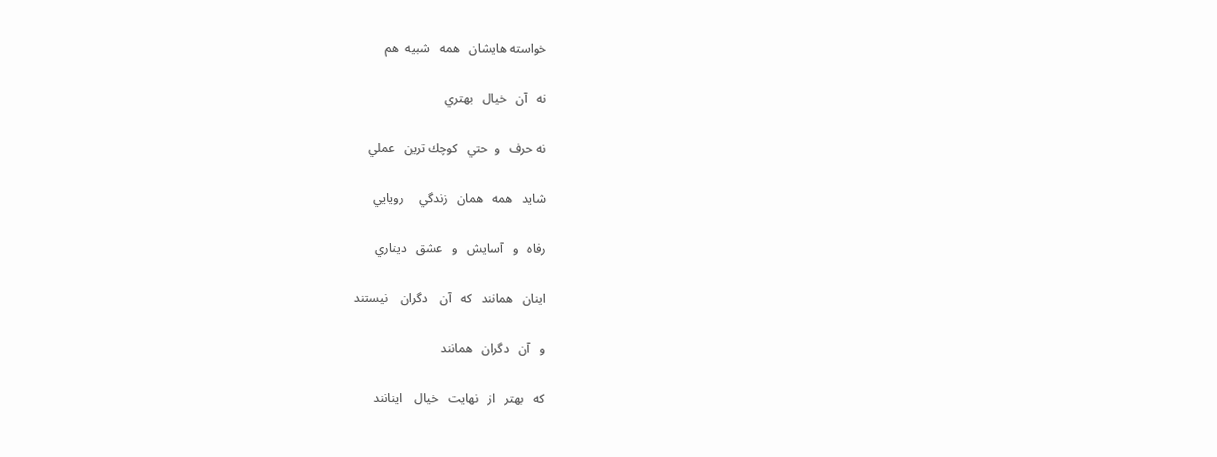خواسته هايشان   همه   شبيه  هم

نه   آن   خيال   بهتري

نه حرف   و  حتي   كوچك ترين   عملي

شايد   همه   همان   زندگي     رويايي

رفاه   و   آسايش   و   عشق   ديناري

اينان   همانند   كه   آن    دگران    نيستند

و   آن   دگران   همانند

كه   بهتر   از   نهايت   خيال    اينانند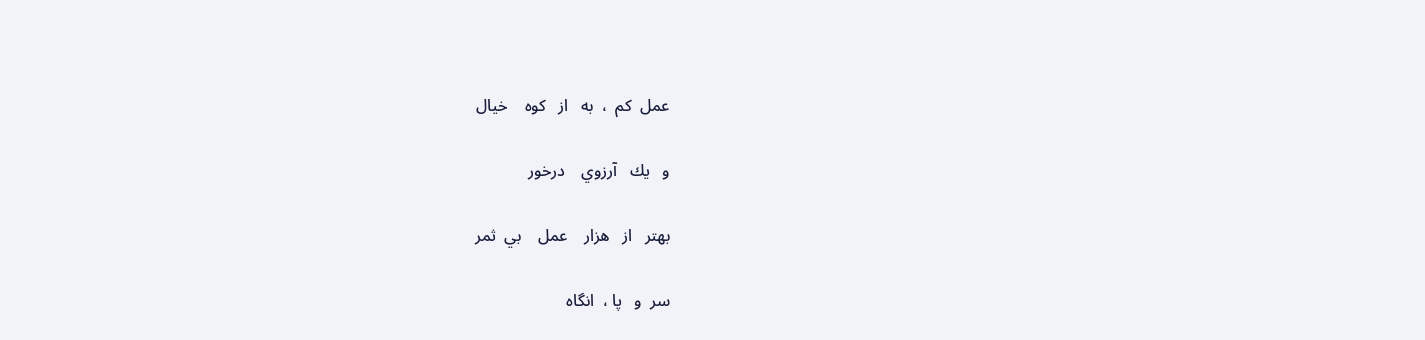عمل  كم  ،  به   از   كوه    خيال

و   يك   آرزوي    درخور

بهتر   از   هزار    عمل    بي  ثمر

سر  و   پا ،  انگاه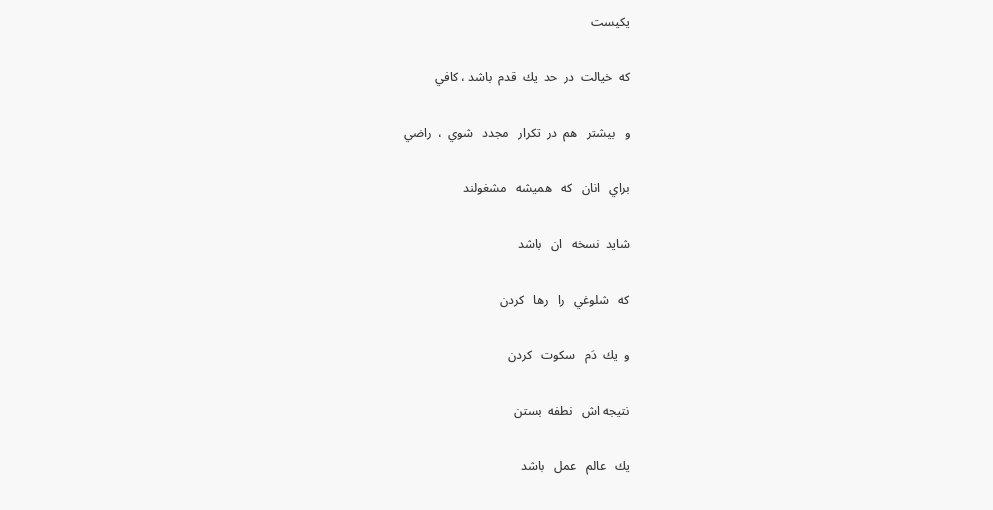يكيست

كه  خيالت  در  حد  يك  قدم  باشد ، كافي

و   بيشتر   هم  در  تكرار   مجدد   شوي  ،  راضي

براي   انان   كه   هميشه   مشغولند

شايد  نسخه   ان   باشد

كه   شلوغي   را   رها   كردن

و  يك  دَم   سكوت   كردن

نتيجه اش   نطفه  بستن

يك   عالم   عمل   باشد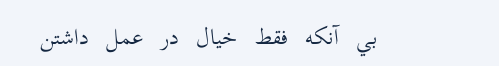بي   آنكه   فقط   خيال   در   عمل   داشتن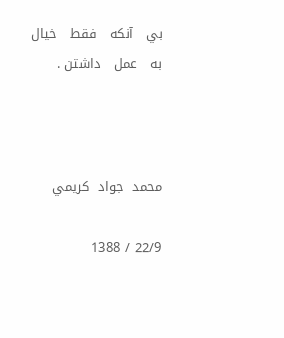بي   آنكه   فقط   خيال   به   عمل   داشتن .



محمد  جواد  كريمي

22/9 / 1388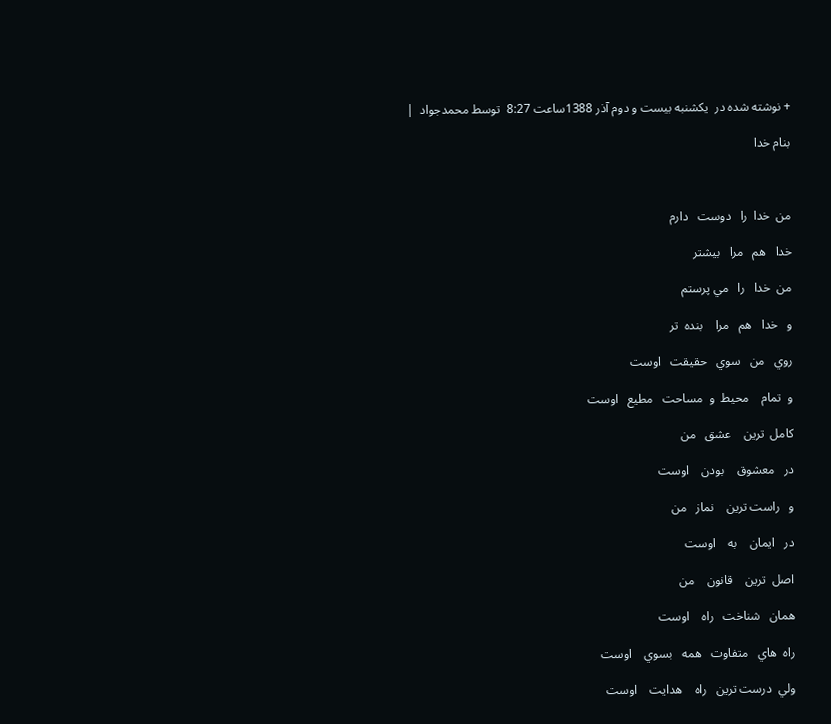+ نوشته شده در  یکشنبه بیست و دوم آذر 1388ساعت 8:27  توسط محمدجواد  |

بنام خدا



من  خدا  را   دوست   دارم

خدا   هم   مرا   بيشتر

من  خدا   را   مي پرستم

و   خدا   هم   مرا    بنده  تر

روي   من   سوي   حقيقت   اوست

و  تمام    محيط  و  مساحت   مطيع   اوست

كامل  ترين    عشق   من

در   معشوق    بودن    اوست

و   راست ترين    نماز   من

در   ايمان    به    اوست

اصل  ترين    قانون    من

همان   شناخت   راه    اوست

راه  هاي   متفاوت   همه   بسوي    اوست

ولي  درست ترين   راه    هدايت    اوست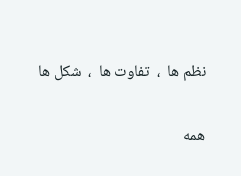نظم ها  ،  تفاوت ها  ،  شكل ها

همه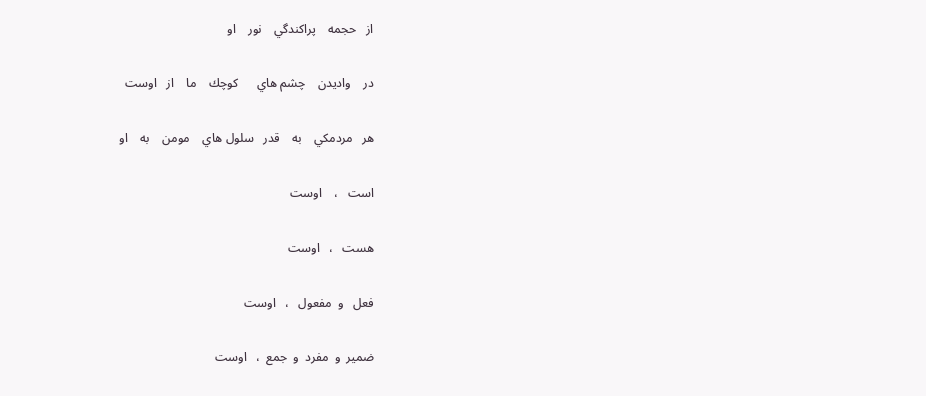از   حجمه    پراكندگي    نور    او

در    واديدن    چشم هاي      كوچك    ما    از   اوست

هر   مردمكي    به    قدر   سلول هاي    مومن    به    او

است   ،    اوست

هست   ،   اوست

فعل   و  مفعول   ،   اوست

ضمير  و  مفرد  و  جمع  ،   اوست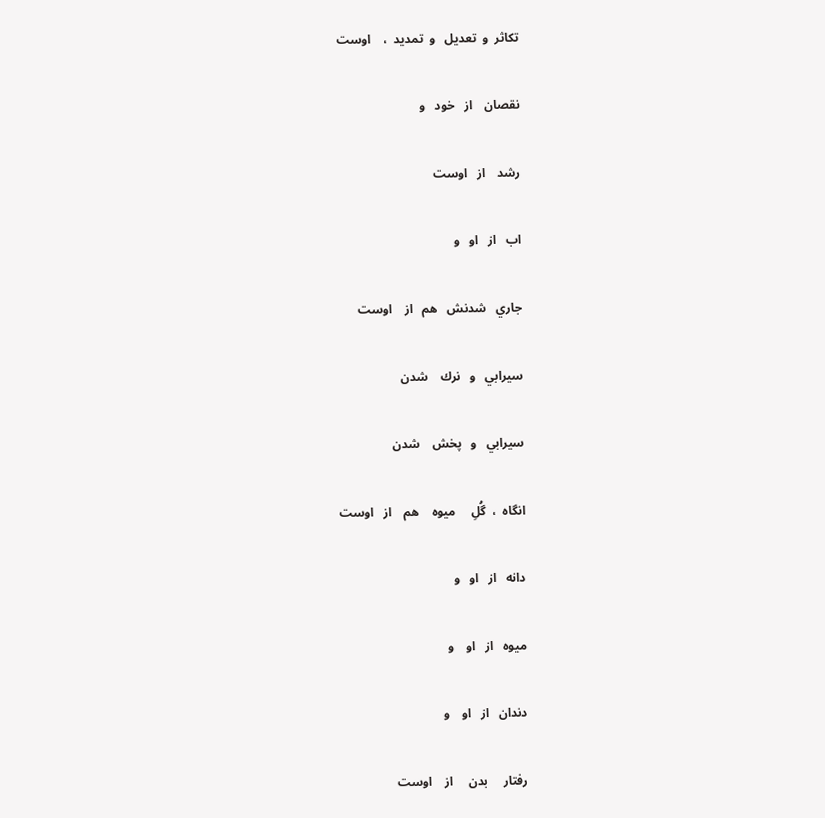تكاثر  و  تعديل   و  تمديد  ،    اوست

نقصان    از   خود   و

رشد    از   اوست

اب   از   او   و

جاري   شدنش   هم   از    اوست

سيرابي   و   نرك    شدن

سيرابي   و   پخش    شدن

انگاه  ،  گُلِ     ميوه    هم    از   اوست

دانه   از   او   و

ميوه   از   او    و

دندان   از   او    و

رفتار     بدن     از    اوست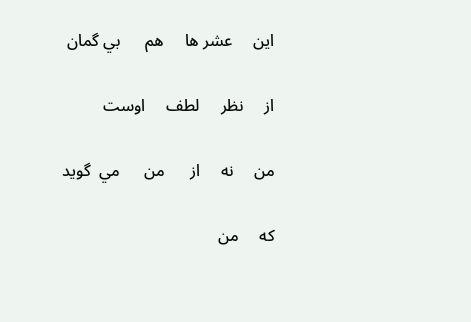اين     عشر ها     هم      بي گمان

از     نظر     لطف     اوست

من     نه     از      من      مي  گويد

كه     من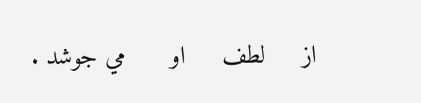از     لطف     او      مي جوشد .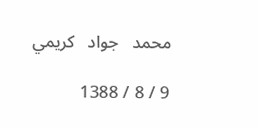محمد   جواد   كريمي

9 / 8 / 1388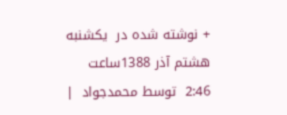+ نوشته شده در  یکشنبه هشتم آذر 1388ساعت 2:46  توسط محمدجواد  |